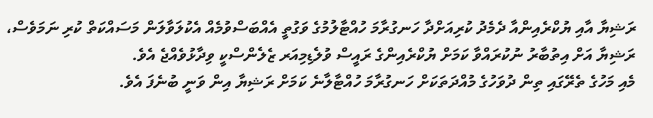ރަޝިޔާ އާއި ޔުކްރެއިންއާ ދެމެދު ކުރިއަށްދާ ހަނގުރާމަ ހުއްޓާލުމުގެ ވަގުތީ އެއްބަސްވުމެއް އެކުލަވާލަން މަސައްކަތް ކުރި ނަމަވެސް، ރަޝިޔާ އަށް އިތުބާރު ނުކުރައްވާ ކަމަށް ޔުކްރެއިންގެ ރައީސް ވުލެޑިމިއަރ ޒެލެންސްކީ ވިދާޅުވެއްޖެ އެވެ.
މެއި މަހުގެ ތެރޭގައި ތިން ދުވަހުގެ މުއްދަތަކަށް ހަނގުރާމަ ހުއްޓާލާނެ ކަމަށް ރަޝިޔާ އިން ވަނީ ބުނެފަ އެވެ.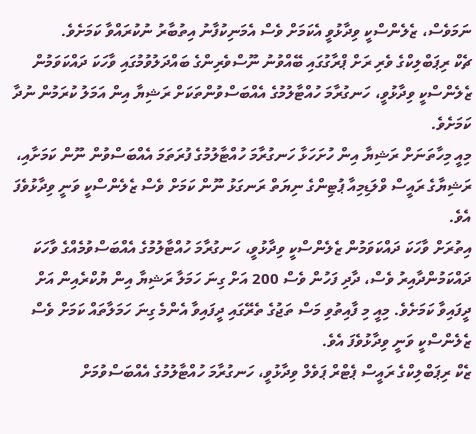ނަމަވެސް، ޒެލެންސްކީ ވިދާޅުވީ އެކަމަށް ވެސް އެމަނިކުފާނު އިތުބާރު ނުކުރައްވާ ކަމަށެވެ.
ޗެކް ރިޕަބްލިކްގެ ވެރި ރަށް ޕްރާގުގައި ބޭއްވުނު ނޫސްވެރިންގެ ބައްދަލުވުމުގައި ވާހަކަ ދައްކަވަމުން ޒެލެންސްކީ ވިދާޅުވީ، ހަނގުރާމަ ހުއްޓާލުމުގެ އެއްބަސްވުންތަކަށް ރަޝިޔާ އިން އަމަލު ކުރަމުން ނުދާ ކަމަށެވެ.
މިއީ މިހާތަނަށް ރަޝިޔާ އިން ހުށަހަޅާ ހަނގުރާމަ ހުއްޓާލުމުގެ ފުރަތަމަ އެއްބަސްވުން ނޫން ކަމަށާއި، ރަޝިޔާގެ ރައީސް ވްލަޑިމިއާ ޕުޓިންގެ ނިޔަތް ރަނގަޅު ނޫން ކަމަށް ވެސް ޒެލެންސްކީ ވަނީ ވިދާޅުވެފަ އެވެ.
އިތުރަށް ވާހަކަ ދައްކަވަމުން ޒެލެންސްކީ ވިދާޅުވީ، ހަނގުރާމަ ހުއްޓާލުމުގެ އެއްބަސްވުމެއްގެ ވާހަކަ ދައްކަމުންދާއިރު ވެސް، ދާދި ފަހުން ވެސް 200 އަށް ގިނަ ހަމަލާ ރަޝިޔާ އިން ޔުކްރެއިން އަށް ދީފައިވާ ކަމަށެވެ. މިއީ މި ފާއިތުވި މަސް ތަޖުގެ ތެރޭގައި ދީފައިވާ އެންމެ ގިނަ ހަމަލާތައް ކަމަށް ވެސް ޒެލެންސްކީ ވަނީ ވިދާޅުވެފަ އެވެ.
ޒެކް ރިޕަބްލިކްގެ ރައީސް ޕެޓްރް ޕަވެލް ވިދާޅުވީ، ހަނގުރާމަ ހުއްޓާލުމުގެ އެއްބަސްވުމަށް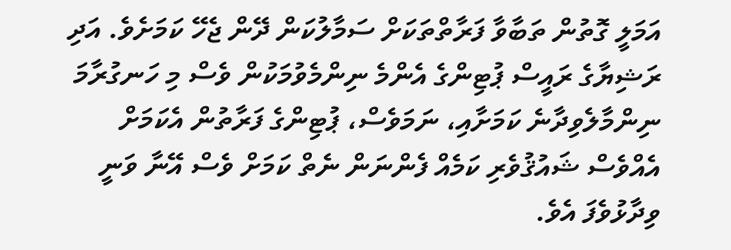އަމަލީ ގޮތުން ތަބާވާ ފަރާތްތަކަށް ސަމާލުކަން ދޭން ޖެހޭ ކަމަށެވެ. އަދި ރަޝިޔާގެ ރައީސް ޕުޓިންގެ އެންމެ ނިންމެވުމަކުން ވެސް މި ހަނގުރާމަ ނިންމާލެވިދާނެ ކަމަށާއި، ނަމަވެސް، ޕުޓިންގެ ފަރާތުން އެކަމަށް އެއްވެސް ޝައުޤުވެރި ކަމެއް ފެންނަން ނެތް ކަމަށް ވެސް އޭނާ ވަނީ ވިދާޅުވެފަ އެވެ.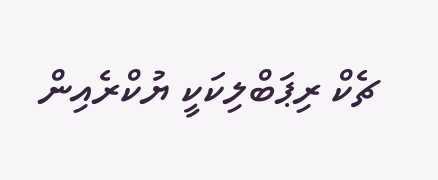ޗެކް ރިޕަބްލިކަކީ ޔުކްރެއިން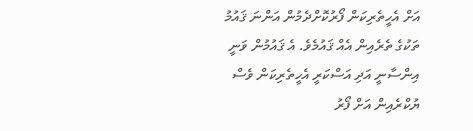އަށް އެހީތެރިކަން ފޯރުކޮށްދެމުން އަންނަ ޤައުމު ތަކުގެ ތެރެއިން އެއް ޤައުމެވެ. އެ ޤައުމުން ވަނީ އިންސާނީ އަދި އަސްކަރީ އެހީތެރިކަން ވެސް ޔުކްރެއިން އަށް ފޯރު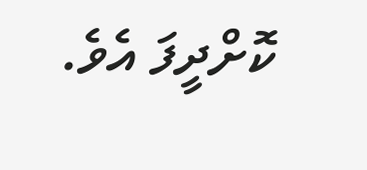ކޮށްދީފަ އެވެ.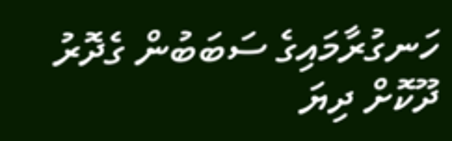ހަނގުރާމައިގެ ސަބަބުން ގެދޮރު ދޫކޮށް ދިޔަ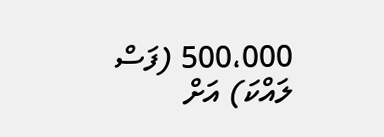500،000 (ފަސް ލައްކަ) އަށް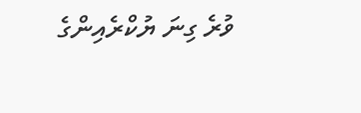ވުރެ ގިނަ ޔުކްރެއިންގެ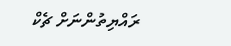ރައްޔިތުންނަށް ޗެކް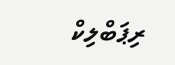ރިޕަބްލިކް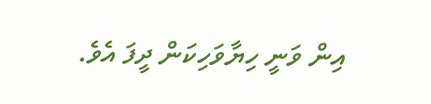އިން ވަނީ ހިޔާވަހިކަން ދީފަ އެވެ.